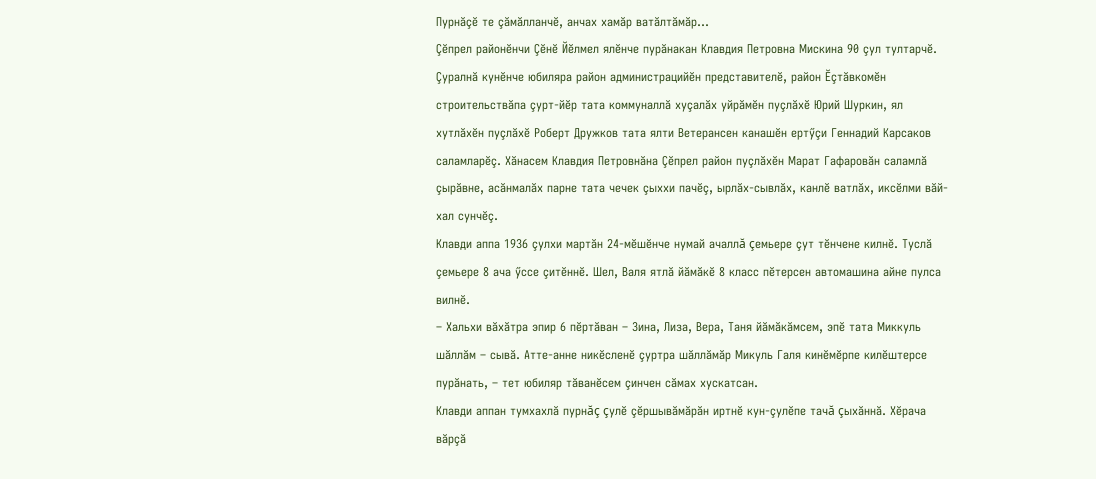Пурнăçӗ те çăмăлланчӗ, анчах хамăр ватăлтăмăр...
Çӗпрел районӗнчи Çӗнӗ Йӗлмел ялӗнче пурăнакан Клавдия Петровна Мискина 90 çул тултарчӗ.
Çуралнă кунӗнче юбиляра район администрацийӗн представителӗ, район Ӗçтăвкомӗн строительствăпа çурт-йӗр тата коммуналлă хуçалăх уйрăмӗн пуçлăхӗ Юрий Шуркин, ял хутлăхӗн пуçлăхӗ Роберт Дружков тата ялти Ветерансен канашӗн ертӳçи Геннадий Карсаков саламларӗç. Хăнасем Клавдия Петровнăна Çӗпрел район пуçлăхӗн Марат Гафаровăн саламлă çырăвне, асăнмалăх парне тата чечек çыххи пачӗç, ырлăх-сывлăх, канлӗ ватлăх, иксӗлми вăй-хал сунчӗç.
Клавди аппа 1936 çулхи мартăн 24-мӗшӗнче нумай ачаллă çемьере çут тӗнчене килнӗ. Туслă çемьере 8 ача ӳссе çитӗннӗ. Шел, Валя ятлă йăмăкӗ 8 класс пӗтерсен автомашина айне пулса вилнӗ.
– Хальхи вăхăтра эпир 6 пӗртăван – Зина, Лиза, Вера, Таня йăмăкăмсем, эпӗ тата Миккуль шăллăм – сывă. Атте-анне никӗсленӗ çуртра шăллăмăр Микуль Галя кинӗмӗрпе килӗштерсе пурăнать, – тет юбиляр тăванӗсем çинчен сăмах хускатсан.
Клавди аппан тумхахлă пурнăç çулӗ çӗршывăмăрăн иртнӗ кун-çулӗпе тачă çыхăннă. Хӗрача вăрçă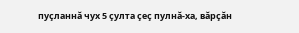пуçланнă чух 5 çулта çеç пулнă-ха, вăрçăн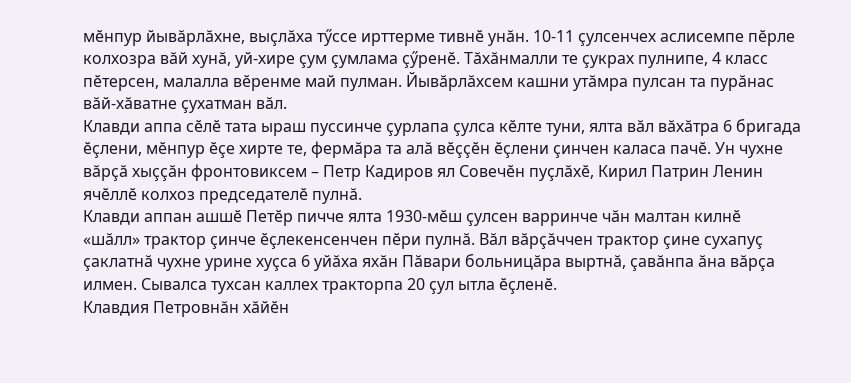мӗнпур йывăрлăхне, выçлăха тӳссе ирттерме тивнӗ унăн. 10-11 çулсенчех аслисемпе пӗрле колхозра вăй хунă, уй-хире çум çумлама çӳренӗ. Тăхăнмалли те çукрах пулнипе, 4 класс пӗтерсен, малалла вӗренме май пулман. Йывăрлăхсем кашни утăмра пулсан та пурăнас вăй-хăватне çухатман вăл.
Клавди аппа сӗлӗ тата ыраш пуссинче çурлапа çулса кӗлте туни, ялта вăл вăхăтра 6 бригада ӗçлени, мӗнпур ӗçе хирте те, фермăра та алă вӗççӗн ӗçлени çинчен каласа пачӗ. Ун чухне вăрçă хыççăн фронтовиксем – Петр Кадиров ял Совечӗн пуçлăхӗ, Кирил Патрин Ленин ячӗллӗ колхоз председателӗ пулнă.
Клавди аппан ашшӗ Петӗр пичче ялта 1930-мӗш çулсен варринче чăн малтан килнӗ «шăлл» трактор çинче ӗçлекенсенчен пӗри пулнă. Вăл вăрçăччен трактор çине сухапуç çаклатнă чухне урине хуçса 6 уйăха яхăн Пăвари больницăра выртнă, çавăнпа ăна вăрçа илмен. Сывалса тухсан каллех тракторпа 20 çул ытла ӗçленӗ.
Клавдия Петровнăн хăйӗн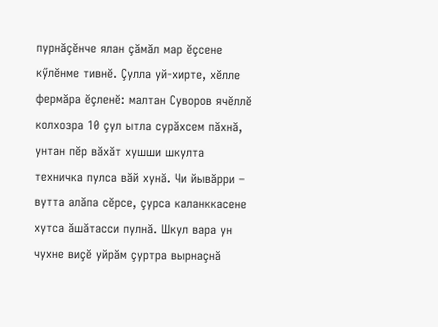пурнăçӗнче ялан çăмăл мар ӗçсене кӳлӗнме тивнӗ. Çулла уй-хирте, хӗлле фермăра ӗçленӗ: малтан Суворов ячӗллӗ колхозра 10 çул ытла сурăхсем пăхнă, унтан пӗр вăхăт хушши шкулта техничка пулса вăй хунă. Чи йывăрри – вутта алăпа сӗрсе, çурса каланккасене хутса ăшăтасси пулнă. Шкул вара ун чухне виçӗ уйрăм çуртра вырнаçнă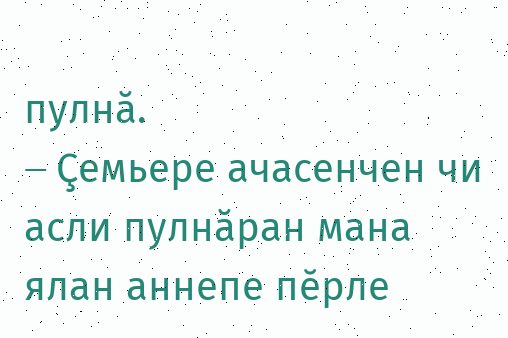пулнă.
– Çемьере ачасенчен чи асли пулнăран мана ялан аннепе пӗрле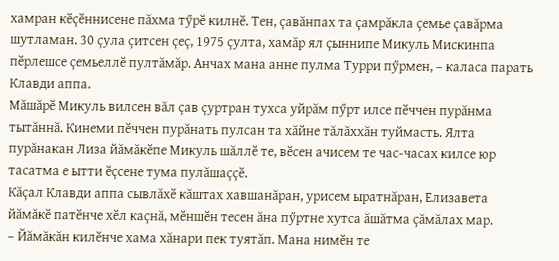хамран кӗçӗннисене пăхма тӳрӗ килнӗ. Тен, çавăнпах та çамрăкла çемье çавăрма шутламан. 30 çула çитсен çеç, 1975 çулта, хамăр ял çыннипе Микуль Мискинпа пӗрлешсе çемьеллӗ пултăмăр. Анчах мана анне пулма Турри пӳрмен, – каласа парать Клавди аппа.
Мăшăрӗ Микуль вилсен вăл çав çуртран тухса уйрăм пӳрт илсе пӗччен пурăнма тытăннă. Кинеми пӗччен пурăнать пулсан та хăйне тăлăххăн туймасть. Ялта пурăнакан Лиза йăмăкӗпе Микуль шăллӗ те, вӗсен ачисем те час-часах килсе юр тасатма е ытти ӗçсене тума пулăшаççӗ.
Кăçал Клавди аппа сывлăхӗ кăштах хавшанăран, урисем ыратнăран, Елизавета йăмăкӗ патӗнче хӗл каçнă, мӗншӗн тесен ăна пӳртне хутса ăшăтма çăмăлах мар.
– Йăмăкăн килӗнче хама хăнари пек туятăп. Мана нимӗн те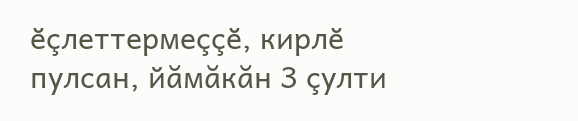ӗçлеттермеççӗ, кирлӗ пулсан, йăмăкăн 3 çулти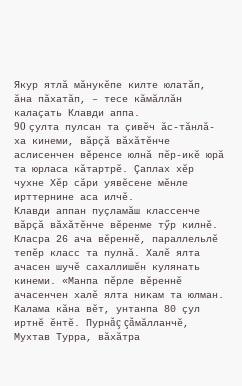Якур ятлă мăнукӗпе килте юлатăп, ăна пăхатăп, – тесе кăмăллăн калаçать Клавди аппа.
90 çулта пулсан та çивӗч ăс-тăнлă-ха кинеми, вăрçă вăхăтӗнче аслисенчен вӗренсе юлнă пӗр-икӗ юрă та юрласа кăтартрӗ. Çаплах хӗр чухне Хӗр сăри уявӗсене мӗнле ирттернине аса илчӗ.
Клавди аппан пуçламăш классенче вăрçă вăхăтӗнче вӗренме тӳр килнӗ. Класра 26 ача вӗреннӗ, параллельлӗ тепӗр класс та пулнă. Халӗ ялта ачасен шучӗ сахаллишӗн кулянать кинеми. «Манпа пӗрле вӗреннӗ ачасенчен халӗ ялта никам та юлман. Калама кăна вӗт, унтанпа 80 çул иртнӗ ӗнтӗ. Пурнăç çăмăлланчӗ, Мухтав Турра, вăхăтра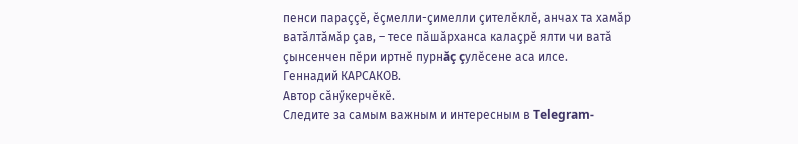пенси параççӗ, ӗçмелли-çимелли çителӗклӗ, анчах та хамăр ватăлтăмăр çав, – тесе пăшăрханса калаçрӗ ялти чи ватă çынсенчен пӗри иртнӗ пурнăç çулӗсене аса илсе.
Геннадий КАРСАКОВ.
Автор сăнӳкерчӗкӗ.
Следите за самым важным и интересным в Telegram-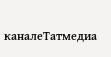каналеТатмедиа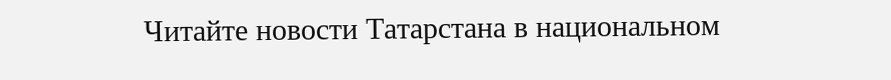Читайте новости Татарстана в национальном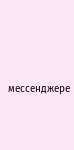мессенджере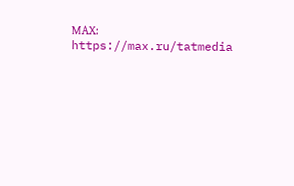MАХ: https://max.ru/tatmedia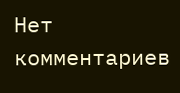Нет комментариев